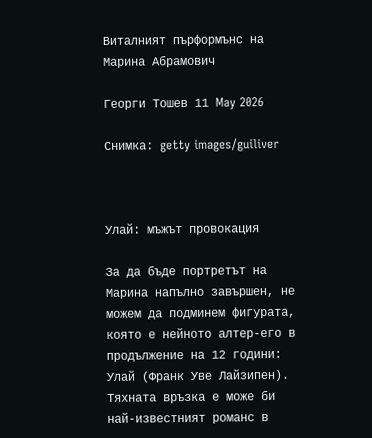Виталният пърформънс на Марина Абрамович

Георги Тошев 11 May 2026

Снимка: getty images/guiliver



Улай: мъжът провокация

За да бъде портретът на Марина напълно завършен, не можем да подминем фигурата, която е нейното алтер-его в продължение на 12 години: Улай (Франк Уве Лайзипен). Тяхната връзка е може би най-известният романс в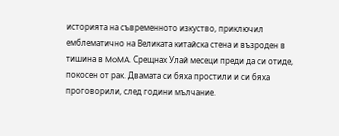историята на съвременното изкуство, приключил емблематично на Великата китайска стена и възроден в тишина в MoMA. Срещнах Улай месеци преди да си отиде, покосен от рак. Двамата си бяха простили и си бяха проговорили, след години мълчание.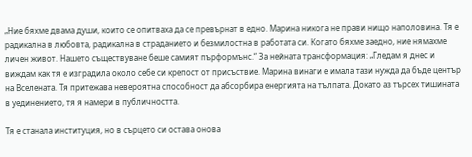„Ние бяхме двама души, които се опитваха да се превърнат в едно. Марина никога не прави нищо наполовина. Тя е радикална в любовта, радикална в страданието и безмилостна в работата си. Когато бяхме заедно, ние нямахме личен живот. Нашето съществуване беше самият пърформънс.“ За нейната трансформация: „Гледам я днес и виждам как тя е изградила около себе си крепост от присъствие. Марина винаги е имала тази нужда да бъде център на Вселената. Тя притежава невероятна способност да абсорбира енергията на тълпата. Докато аз търсех тишината в уединението, тя я намери в публичността.

Тя е станала институция, но в сърцето си остава онова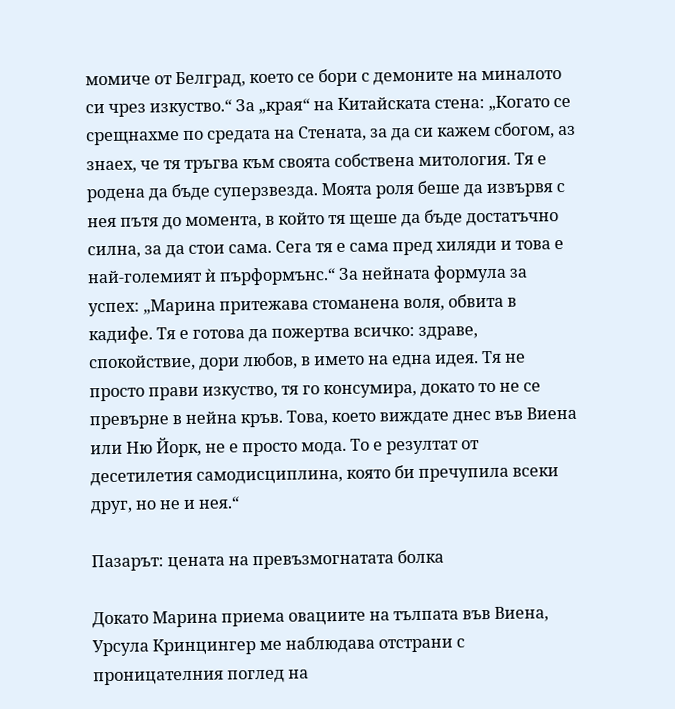момиче от Белград, което се бори с демоните на миналото си чрез изкуство.“ За „края“ на Китайската стена: „Когато се срещнахме по средата на Стената, за да си кажем сбогом, аз знаех, че тя тръгва към своята собствена митология. Тя е родена да бъде суперзвезда. Моята роля беше да извървя с нея пътя до момента, в който тя щеше да бъде достатъчно силна, за да стои сама. Сега тя е сама пред хиляди и това е най-големият ѝ пърформънс.“ За нейната формула за успех: „Марина притежава стоманена воля, обвита в кадифе. Тя е готова да пожертва всичко: здраве, спокойствие, дори любов, в името на една идея. Тя не просто прави изкуство, тя го консумира, докато то не се превърне в нейна кръв. Това, което виждате днес във Виена или Ню Йорк, не е просто мода. То е резултат от десетилетия самодисциплина, която би пречупила всеки друг, но не и нея.“

Пазарът: цената на превъзмогнатата болка

Докато Марина приема овациите на тълпата във Виена, Урсула Кринцингер ме наблюдава отстрани с проницателния поглед на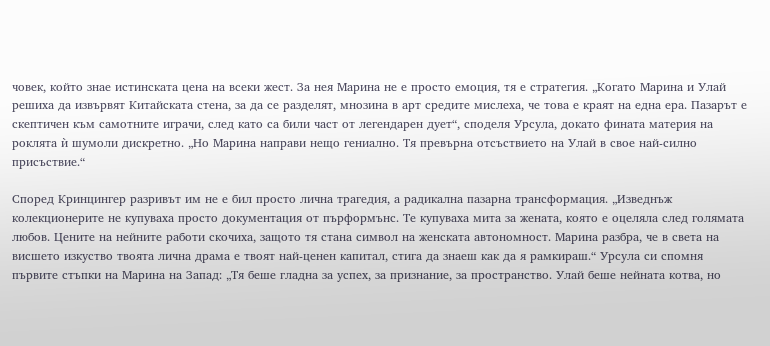човек, който знае истинската цена на всеки жест. За нея Марина не е просто емоция, тя е стратегия. „Когато Марина и Улай решиха да извървят Китайската стена, за да се разделят, мнозина в арт средите мислеха, че това е краят на една ера. Пазарът е скептичен към самотните играчи, след като са били част от легендарен дует“, споделя Урсула, докато фината материя на роклята ѝ шумоли дискретно. „Но Марина направи нещо гениално. Тя превърна отсъствието на Улай в свое най-силно присъствие.“

Според Кринцингер разривът им не е бил просто лична трагедия, а радикална пазарна трансформация. „Изведнъж колекционерите не купуваха просто документация от пърформънс. Те купуваха мита за жената, която е оцеляла след голямата любов. Цените на нейните работи скочиха, защото тя стана символ на женската автономност. Марина разбра, че в света на висшето изкуство твоята лична драма е твоят най-ценен капитал, стига да знаеш как да я рамкираш.“ Урсула си спомня първите стъпки на Марина на Запад: „Тя беше гладна за успех, за признание, за пространство. Улай беше нейната котва, но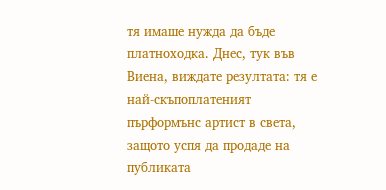тя имаше нужда да бъде платноходка. Днес, тук във Виена, виждате резултата: тя е най-скъпоплатеният пърформънс артист в света, защото успя да продаде на публиката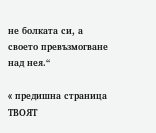не болката си, а своето превъзмогване над нея.“

« предишна страница
ТВОЯТ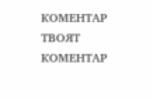КОМЕНТАР
ТВОЯТ КОМЕНТАР